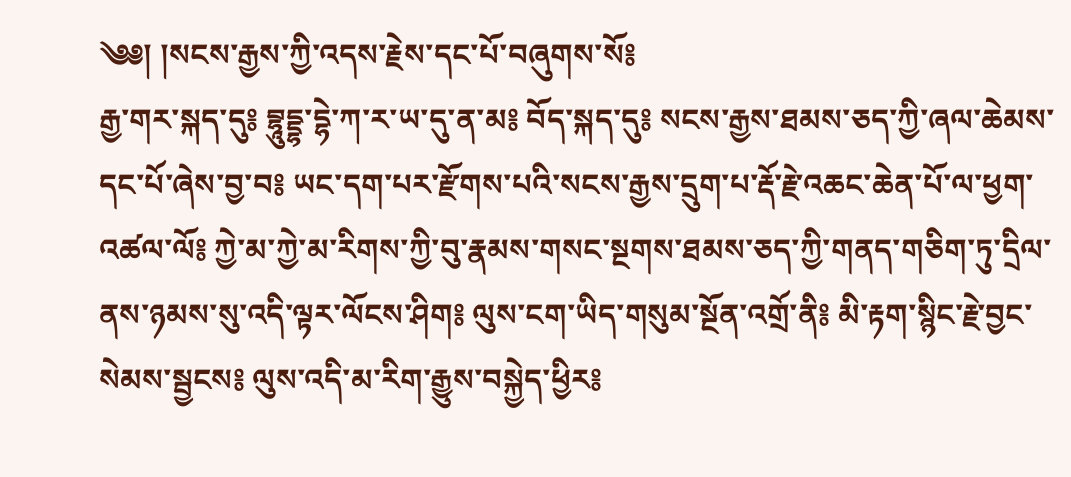༄༅། །སངས་རྒྱས་ཀྱི་འདས་རྗེས་དང་པོ་བཞུགས་སོ༔
རྒྱ་གར་སྐད་དུ༔ བྷཱུདྡྷ་དྷེ་ཀ་ར་ཡ་དུ་ན་མ༔ བོད་སྐད་དུ༔ སངས་རྒྱས་ཐམས་ཅད་ཀྱི་ཞལ་ཆེམས་དང་པོ་ཞེས་བྱ་བ༔ ཡང་དག་པར་རྫོགས་པའི་སངས་རྒྱས་དྲུག་པ་རྡོ་རྗེ་འཆང་ཆེན་པོ་ལ་ཕྱག་འཚལ་ལོ༔ ཀྱེ་མ་ཀྱེ་མ་རིགས་ཀྱི་བུ་རྣམས་གསང་སྔགས་ཐམས་ཅད་ཀྱི་གནད་གཅིག་ཏུ་དྲིལ་ནས་ཉམས་སུ་འདི་ལྟར་ལོངས་ཤིག༔ ལུས་ངག་ཡིད་གསུམ་སྔོན་འགྲོ་ནི༔ མི་རྟག་སྙིང་རྗེ་བྱང་སེམས་སྦྱངས༔ ལུས་འདི་མ་རིག་རྒྱུས་བསྐྱེད་ཕྱིར༔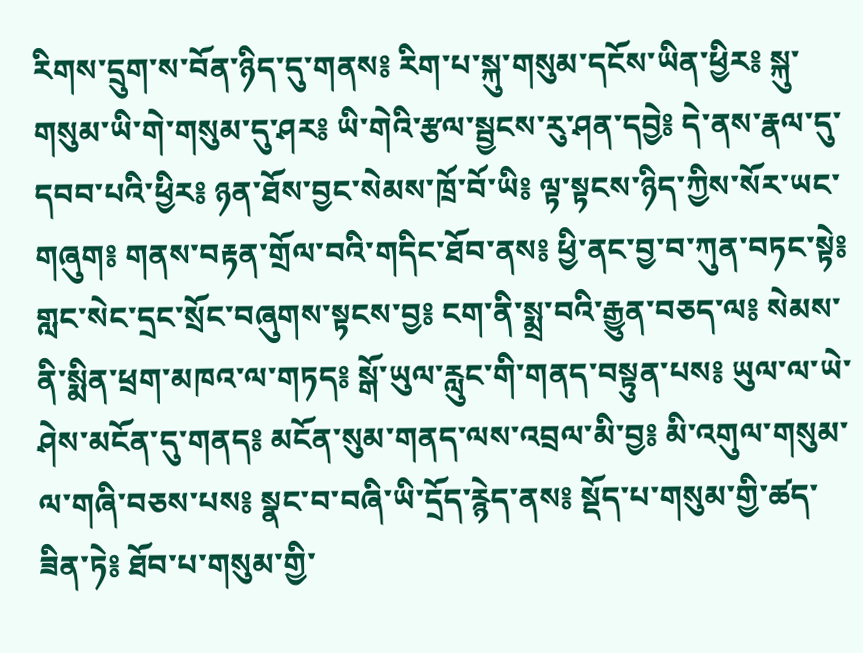རིགས་དྲུག་ས་བོན་ཉིད་དུ་གནས༔ རིག་པ་སྐུ་གསུམ་དངོས་ཡིན་ཕྱིར༔ སྐུ་གསུམ་ཡི་གེ་གསུམ་དུ་ཤར༔ ཡི་གེའི་རྩལ་སྦྱངས་རུ་ཤན་དབྱེ༔ དེ་ནས་རྣལ་དུ་དབབ་པའི་ཕྱིར༔ ཉན་ཐོས་བྱང་སེམས་ཁྲོ་བོ་ཡི༔ ལྟ་སྟངས་ཉིད་ཀྱིས་སོར་ཡང་གཞུག༔ གནས་བརྟན་གྲོལ་བའི་གདིང་ཐོབ་ནས༔ ཕྱི་ནང་བྱ་བ་ཀུན་བཏང་སྟེ༔ གླང་སེང་དྲང་སྲོང་བཞུགས་སྟངས་བྱ༔ ངག་ནི་སྨྲ་བའི་རྒྱུན་བཅད་ལ༔ སེམས་ནི་སྨིན་ཕྲག་མཁའ་ལ་གཏད༔ སྒོ་ཡུལ་རླུང་གི་གནད་བསྟུན་པས༔ ཡུལ་ལ་ཡེ་ཤེས་མངོན་དུ་གནད༔ མངོན་སུམ་གནད་ལས་འབྲལ་མི་བྱ༔ མི་འགུལ་གསུམ་ལ་གཞི་བཅས་པས༔ སྣང་བ་བཞི་ཡི་དྲོད་རྙེད་ནས༔ སྡོད་པ་གསུམ་གྱི་ཚད་ཟིན་ཏེ༔ ཐོབ་པ་གསུམ་གྱི་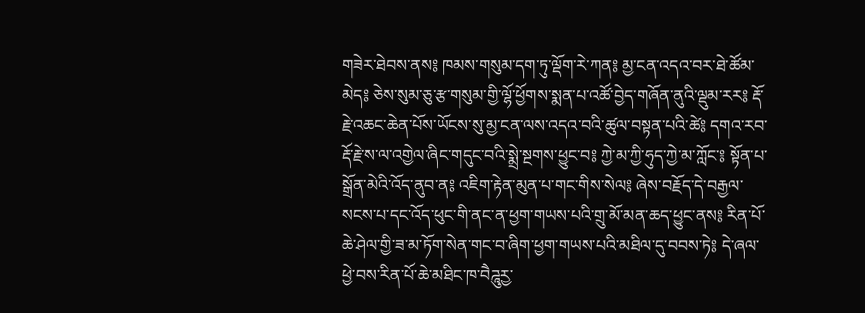གཟེར་ཐེབས་ནས༔ ཁམས་གསུམ་དག་ཏུ་ལྡོག་རེ་ཀན༔ མྱ་ངན་འདའ་བར་ཐེ་ཚོམ་མེད༔ ཅེས་སུམ་ཅུ་རྩ་གསུམ་གྱི་ལྷོ་ཕྱོགས་སྨན་པ་འཚོ་བྱེད་གཞོན་ནུའི་ལྡུམ་རར༔ རྡོ་རྗེ་འཆང་ཆེན་པོས་ཡོངས་སུ་མྱ་ངན་ལས་འདའ་བའི་ཚུལ་བསྟན་པའི་ཚེ༔ དགའ་རབ་རྡོ་རྗེ་ས་ལ་འགྱེལ་ཞིང་གདུང་བའི་སྨྲེ་སྔགས་ཕྱུང་བ༔ ཀྱེ་མ་ཀྱི་ཧུད་ཀྱེ་མ་ཀློང་༔ སྟོན་པ་སྒྲོན་མེའི་འོད་ནུབ་ན༔ འཇིག་རྟེན་མུན་པ་གང་གིས་སེལ༔ ཞེས་བརྗོད་དེ་བརྒྱལ་སངས་པ་དང་འོད་ཕུང་གི་ནང་ན་ཕྱག་གཡས་པའི་གྲུ་མོ་མན་ཆད་ཕྱུང་ནས༔ རིན་པོ་ཆེ་ཤེལ་གྱི་ཟ་མ་ཏོག་སེན་གང་བ་ཞིག་ཕྱག་གཡས་པའི་མཐིལ་དུ་བབས་ཏེ༔ དེ་ཞལ་ཕྱེ་བས་རིན་པོ་ཆེ་མཐིང་ཁ་བཻཌཱུརྱ་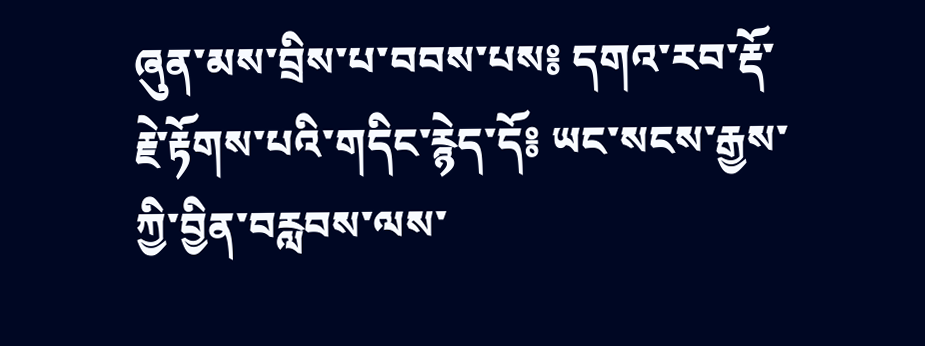ཞུན་མས་བྲིས་པ་བབས་པས༔ དགའ་རབ་རྡོ་རྗེ་རྟོགས་པའི་གདིང་རྙེད་དོ༔ ཡང་སངས་རྒྱས་ཀྱི་བྱིན་བརླབས་ལས་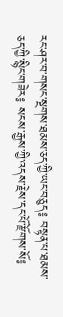རང་ཤར་བ་གསང་སྔགས་ཐམས་ཅད་ཀྱི་ཡང་བཅུད༔ བསྟན་པ་ཐམས་ཅད་ཀྱི་སྙིང་གཟེར༔ སངས་རྒྱས་ཀྱི་འདས་རྗེས་དང་པོ་རྫོགས་སོ༔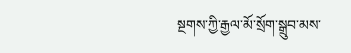སྔགས་ཀྱི་རྒྱལ་མོ་སྲོག་སྒྲུབ་མས་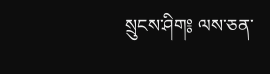སྲུངས་ཤིག༔ ལས་ཅན་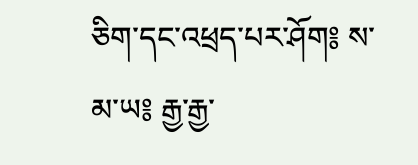ཅིག་དང་འཕྲད་པར་ཤོག༔ ས་མ་ཡ༔ རྒྱ་རྒྱ་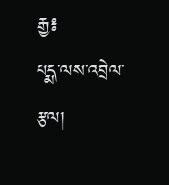རྒྱ༔
པདྨ་ལས་འབྲེལ་རྩལ།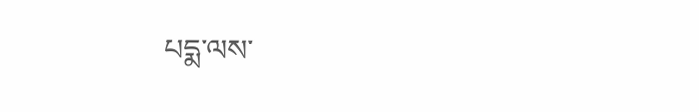པདྨ་ལས་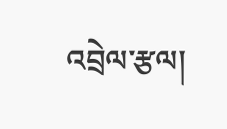འབྲེལ་རྩལ།